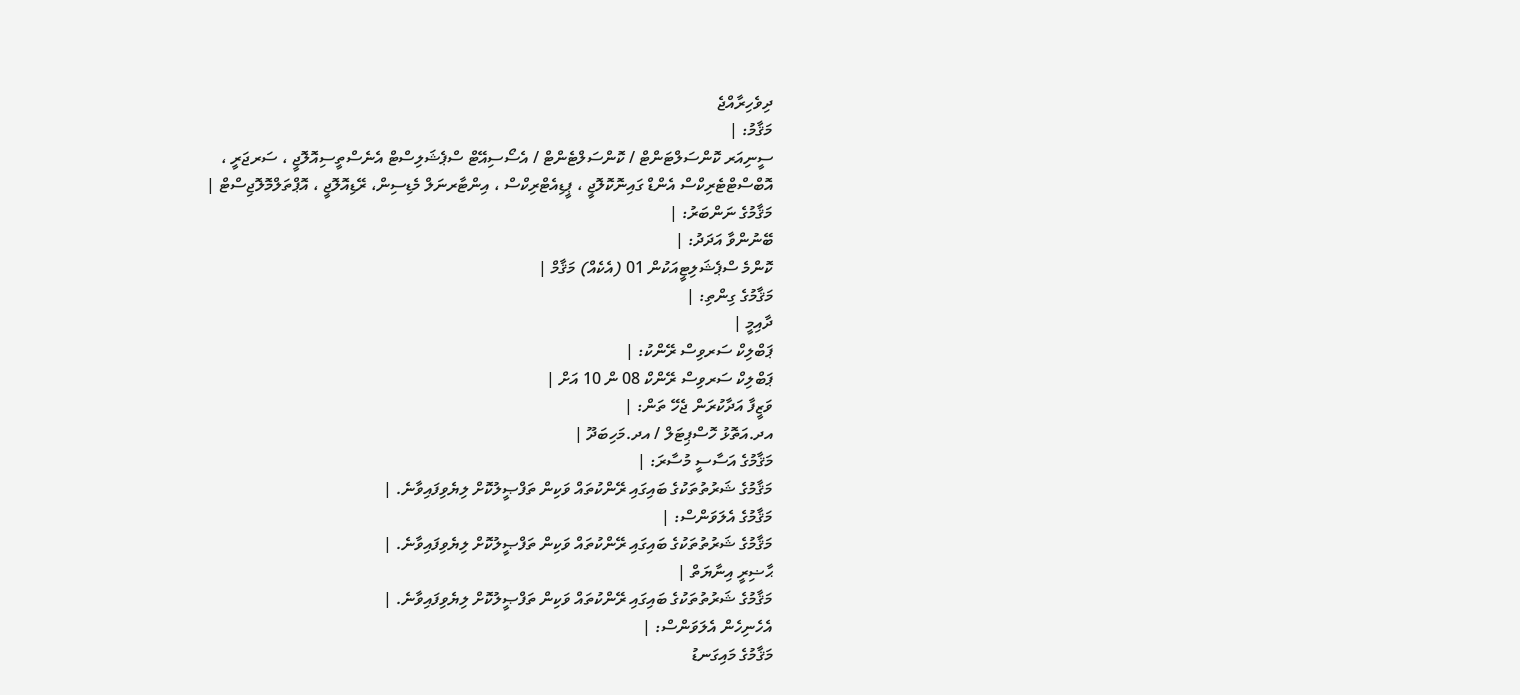ދިވެހިރާއްޖެ
މަޤާމު: |
ސީނިއަރ ކޮންސަލްޓަންޓް / ކޮންސަލްޓެންޓް / އެސޯސިއޭޓް ސްޕެޝަލިސްޓް އެނެސްތީސިއޮލޮޖީ ، ސަރޖަރީ ، އޮބްސްޓްޓެރިކްސް އެންޑް ގައިނޮކޮލޮޖީ ، ޕީޑިއެޓްރިކްސް ، އިންޓާރނަލް މެޑިސިން، ރޭޑިއޮލޮޖީ ، އޮޕްތަލްމޮލޮޖިސްޓް |
މަޤާމުގެ ނަންބަރު: |
ބޭނުންވާ އަދަދު: |
ކޮންމެ ސްޕެޝަލިޓީއަކުން 01 (އެކެއް) މަޤާމް |
މަޤާމުގެ ގިންތި: |
ދާއިމީ |
ޕަބްލިކް ސަރވިސް ރޭންކު: |
ޕަބްލިކް ސަރވިސް ރޭންކް 08 ން 10 އަށް |
ވަޒީފާ އަދާކުރަން ޖެހޭ ތަން: |
އދ.އަތޮޅު ހޮސްޕިޓަލް / އދ.މަހިބަދޫ |
މަޤާމުގެ އަސާސީ މުސާރަ: |
މަޤާމުގެ ޝަރުތުތަކުގެ ބައިގައި ރޭންކުތައް ވަކިން ތަފްޞީލުކޮށް ލިޔެވިފައިވާނެ. |
މަޤާމުގެ އެލަވަންސް: |
މަޤާމުގެ ޝަރުތުތަކުގެ ބައިގައި ރޭންކުތައް ވަކިން ތަފްޞީލުކޮށް ލިޔެވިފައިވާނެ. |
ޙާޟިރީ އިނާޔަތް |
މަޤާމުގެ ޝަރުތުތަކުގެ ބައިގައި ރޭންކުތައް ވަކިން ތަފްޞީލުކޮށް ލިޔެވިފައިވާނެ. |
އެހެނިހެން އެލަވަންސް: |
މަޤާމުގެ މައިގަނޑު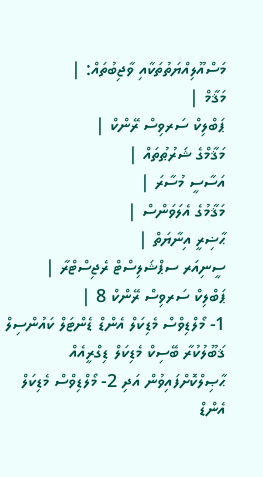މަސްއޫލިއްޔަތުތަކާއި ވާޖިބުތައް: |
މަޤާމް |
ޕަބްލިކް ސަރވިސް ރޭންކް |
މަޤާމްގެ ޝަރުޠުތައް |
އަސާސީ މުސާރަ |
މަޤާމުގެ އެލަވަންސް |
ޙާޟިރީ އިނާޔަތް |
ސީނިއަރ ސޕްޝަލިސްޓް ރެޖިސްޓްރާ |
ޕަބްލިކް ސަރވިސް ރޭންކް 8 |
1- މޯލްޑިވްސް މެޑިކަލް އެންޑް ޑެންޓަލް ކައުންސިލް ޤަބޫލުކުރާ ބޭސިކް މެޑިކަލް ޑިގްރީއެއް ޙާޞިލްކޮށްފައިވުން އަދި 2- މޯލްޑިވްސް މެޑިކަލް އެންޑް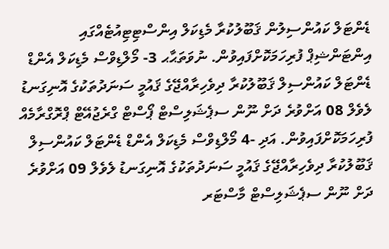ޑެންޓަލް ކައުންސިލުން ޤަބޫލުކުރާ މެޑިކަލް އިންސްޓިޓިއުޓެއްގައި އިންޓަންޝިޕް ފުރިހަމަކޮށްފައިވުން. ނުވަތަޙާޙ 3- މޯލްޑިވްސް މެޑިކަލް އެންޑް ޑެންޓަލް ކައުންސިލް ޤަބޫލުކުރާ ދިވެހިރާއްޖޭގެ ޤައުމީ ސަނަދުތަކުގެ އޮނިގަނޑު ލެވެލް 08 އަށްވުރެ ދަށް ނޫން ސޕެޝަލިސްޓް ޕޯސްޓް ގްރެޖުއޭޓް ޕްރޮގްރާމެއް ފުރިހަމަކޮށްފައިވުން. އަދި -4 މޯލްޑިވްސް މެޑިކަލް އެންޑް ޑެންޓަލް ކައުންސިލް ޤަބޫލުކުރާ ދިވެހިރާއްޖޭގެ ޤައުމީ ސަނަދުތަކުގެ އޮނިގަނޑު ލެވެލް 09 އަށްވުރެ ދަށް ނޫން ސޕެޝަލިސްޓް މާސްޓަރ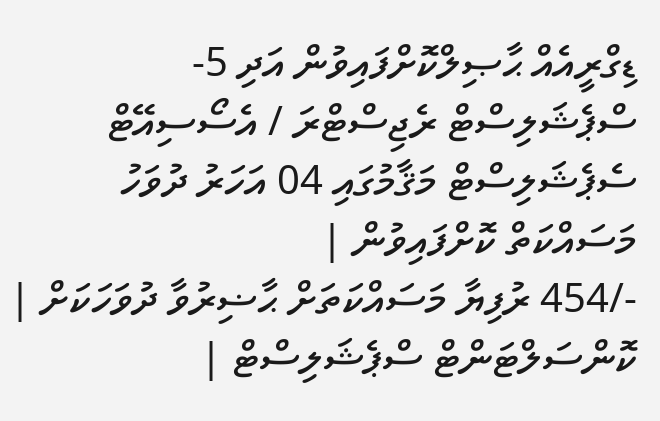ޑިގްރީއެއް ޙާޞިލްކޮށްފައިވުން އަދި 5- ސްޕެޝަލިސްޓް ރެޖިސްޓްރަ / އެސޯސިއޭޓް ސެޕެޝަލިސްޓް މަޤާމުގައި 04 އަހަރު ދުވަހު މަސައްކަތް ކޮށްފައިވުން |
-/454 ރުފިޔާ މަސައްކަތަށް ޙާޟިރުވާ ދުވަހަކަށް |
ކޮންސަލްޓަންޓް ސްޕެޝަލިސްޓް |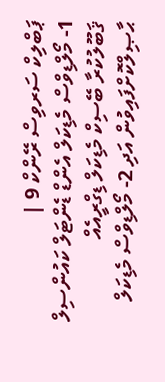ޕަބްލިކް ސަރވިސް ރޭންކް 9 |
1- މޯލްޑިވްސް މެޑިކަލް އެންޑް ޑެންޓަލް ކައުންސިލް ޤަބޫލުކުރާ ބޭސިކް މެޑިކަލް ޑިގްރީއެއް ޙާޞިލްކޮށްފައިވުން އަދި 2- މޯލްޑިވްސް މެޑިކަލް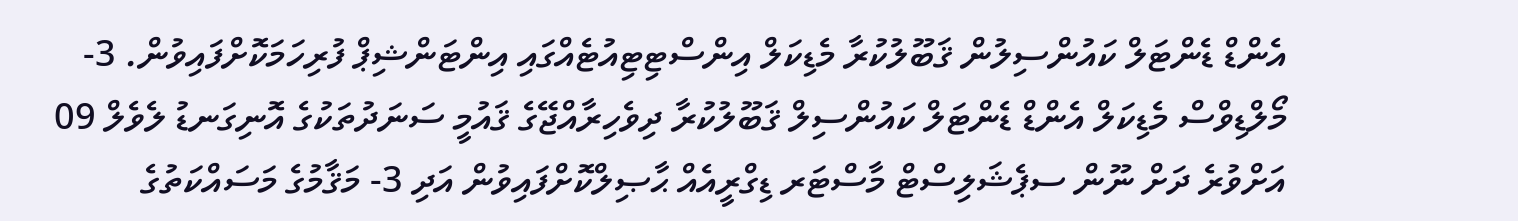އެންޑް ޑެންޓަލް ކައުންސިލުން ޤަބޫލުކުރާ މެޑިކަލް އިންސްޓިޓިއުޓެއްގައި އިންޓަންޝިޕް ފުރިހަމަކޮށްފައިވުން. 3- މޯލްޑިވްސް މެޑިކަލް އެންޑް ޑެންޓަލް ކައުންސިލް ޤަބޫލުކުރާ ދިވެހިރާއްޖޭގެ ޤައުމީ ސަނަދުތަކުގެ އޮނިގަނޑު ލެވެލް 09 އަށްވުރެ ދަށް ނޫން ސޕެޝަލިސްޓް މާސްޓަރ ޑިގްރީއެއް ޙާޞިލްކޮށްފައިވުން އަދި 3- މަޤާމުގެ މަސައްކަތުގެ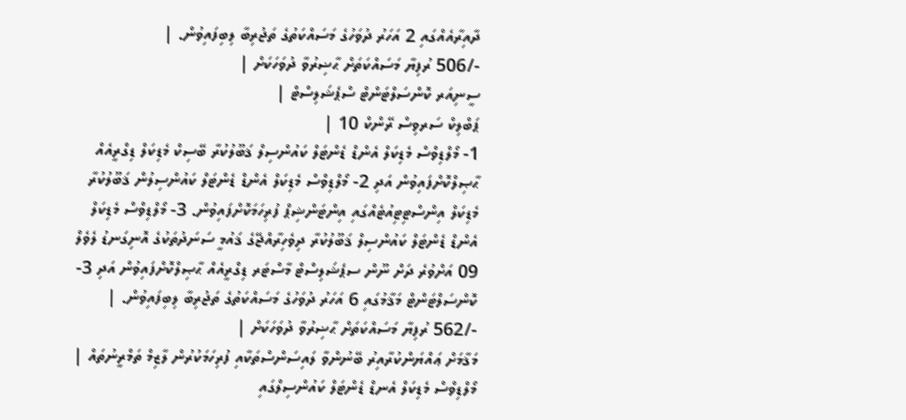ދާއިރާއެއްގައި 2 އަހަރު ދުވަހުގެ މަސައްކަތުގެ ތަޖުރިބާ ލިބިފައިވުން. |
-/506 ރުފިޔާ މަސައްކަތަށް ޙާޟިރުވާ ދުވަހަކަށް |
ސީނިއަރ ކޮންސަލްޓަންޓް ސްޕެޝަލިސްޓް |
ޕަބްލިކް ސަރވިސް ރޭންކް 10 |
1- މޯލްޑިވްސް މެޑިކަލް އެންޑް ޑެންޓަލް ކައުންސިލް ޤަބޫލުކުރާ ބޭސިކް މެޑިކަލް ޑިގްރީއެއް ޙާޞިލްކޮށްފައިވުން އަދި 2- މޯލްޑިވްސް މެޑިކަލް އެންޑް ޑެންޓަލް ކައުންސިލުން ޤަބޫލުކުރާ މެޑިކަލް އިންސްޓިޓިއުޓެއްގައި އިންޓަންޝިޕް ފުރިހަމަކޮށްފައިވުން. 3- މޯލްޑިވްސް މެޑިކަލް އެންޑް ޑެންޓަލް ކައުންސިލް ޤަބޫލުކުރާ ދިވެހިރާއްޖޭގެ ޤައުމީ ސަނަދުތަކުގެ އޮނިގަނޑު ލެވެލް 09 އަށްވުރެ ދަށް ނޫން ސޕެޝަލިސްޓް މާސްޓަރ ޑިގްރީއެއް ޙާޞިލްކޮށްފައިވުން އަދި 3- ކޮންސަލްޓަންޓް މަޤާމުގައި 6 އަހަރު ދުވަހުގެ މަސައްކަތުގެ ތަޖުރިބާ ލިބިފައިވުން. |
-/562 ރުފިޔާ މަސައްކަތަށް ޙާޟިރުވާ ދުވަހަކަށް |
މަޤާމަށް ޢައްޔަންކުރާއިރު ބޭނުންވާ ލައިސަންސްތަކާއި ފުރިހަމަކުރުން ލާޒިމް ތަމްރީނުތައް |
މޯލްޑިވްސް މެޑިކަލް އެނޑް ޑެންޓަލް ކައުންސިލްގައި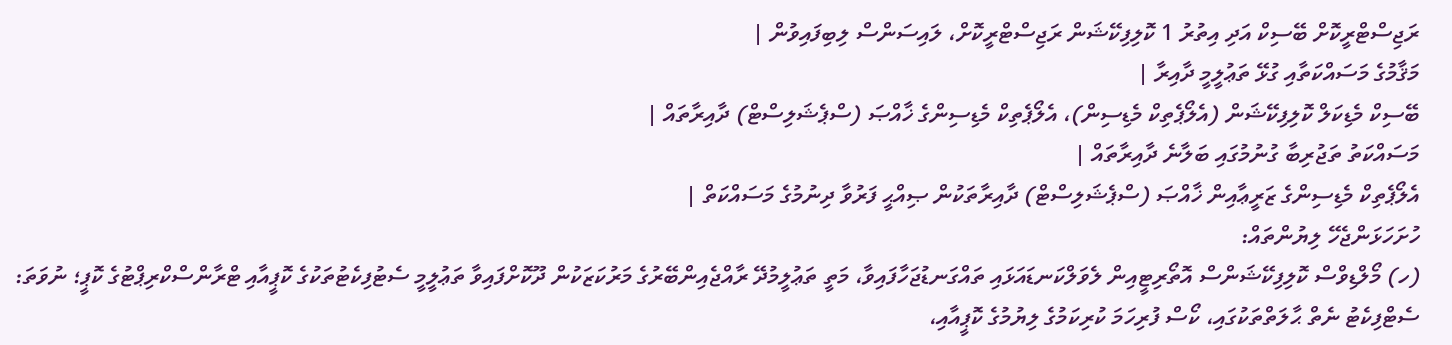ރަޖިސްޓްރީކޮށް ބޭސިކް އަދި އިތުރު 1 ކޮލިފިކޭޝަން ރަޖިސްޓްރީކޮށް، ލައިސަންސް ލިބިފައިވުން |
މަޤާމުގެ މަސައްކަތާއި ގުޅޭ ތަޢުލީމީ ދާއިރާ |
ބޭސިކް މެޑިކަލް ކޮލިފިކޭޝަން (އެލޯޕެތިކް މެޑިސިން)، އެލޯޕެތިކް މެޑިސިންގެ ޚާއްޞަ (ސްޕެޝަލިސްޓް) ދާއިރާތައް |
މަސައްކަތު ތަޖުރިބާ ގުނުމުގައި ބަލާނެ ދާއިރާތައް |
އެލޯޕެތިކް މެޑިސިންގެ ޒަރީޢާއިން ޚާއްޞަ (ސްޕެޝަލިސްޓް) ދާއިރާތަކުން ޞިއްޙީ ފަރުވާ ދިނުމުގެ މަސައްކަތް |
ހުށަހަޅަންޖެހޭ ލިޔުންތައް:
(ހ) މޯލްޑިވްސް ކޮލިފިކޭޝަންސް އޮތޯރިޓީއިން ލެވަލްކަނޑައަޅައި ތައްގަނޑުޖަހާފައިވާ، މަތީ ތަޢުލީމުދޭ ރާއްޖެއިންބޭރުގެ މަރުކަޒަކުން ދޫކޮށްފައިވާ ތަޢުލީމީ ސެޓުފިކެޓުތަކުގެ ކޮޕީއާއި ޓްރާންސްކްރިޕްޓުގެ ކޮޕީ؛ ނުވަތަ: ސެޓްފިކެޓު ނެތް ޙާލަތްތަކުގައި، ކޯސް ފުރިހަމަ ކުރިކަމުގެ ލިޔުމުގެ ކޮޕީއާއި،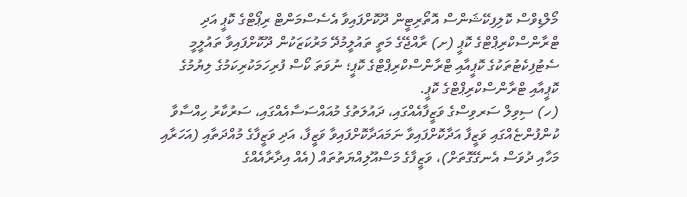މޯލްޑިވްސް ކޮލިފިކޭޝަންސް އޮތޯރިޓީން ދޫކޮށްފައިވާ އެސެސްމަންޓް ރިޕޯޓްގެ ކޮޕީ އަދި ޓްރާންސްކްރިޕްޓްގެ ކޮޕީ (ށ) ރާއްޖޭގެ މަތީ ތައުލީމުދޭ މަރުކަޒަކުން ދޫކޮށްފައިވާ ތައުލީމީ ސެޓުފިކެޓުތަކުގެ ކޮޕީއާއި ޓްރާންސްކްރިޕްޓްގެ ކޮޕީ؛ ނުވަތަ ކޯސް ފުރިހަމަކުރިކަމުގެ ލިޔުމުގެ ކޮޕީއާއި ޓްރާންސްކްރިޕްޓްގެ ކޮޕީ.
(ހ) ސިވިލް ސަރވިސްގެ ވަޒީފާއެއްގައި، ދައުލަތުގެ މުއައްސަސާއެއްގައި، ސަރުކާރު ހިއްސާވާ ކުންފުންޏެއްގައި ވަޒީފާ އަދާކޮށްފައިވާ ނަމައަދާކޮށްފައިވާ ވަޒީފާ، އަދި ވަޒީފާގެ މުއްދަތާއި (އަހަރާއި މަހާއި ދުވަސް އެނގޭގޮތަށް)، ވަޒީފާގެ މަސްއޫލިއްޔަތުތައް (އެއް އިދާރާއެއްގެ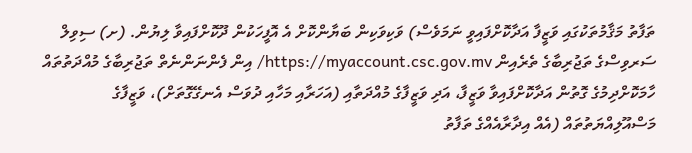ތަފާތު މަޤާމުތަކުގައި ވަޒީފާ އަދާކޮށްފައިވީ ނަމަވެސް) ވަކިވަކިން ބަޔާންކޮށް އެ އޮފީހަކުން ދޫކޮށްފައިވާ ލިޔުން. (ށ) ސިވިލް ސަރވިސްގެ ތަޖުރިބާގެ ތެރެއިން https://myaccount.csc.gov.mv/ އިން ފެންނަންނެތް ތަޖުރިބާގެ މުއްދަތުތައް ހާމަކޮށްދިމުގެ ގޮތުން އަދާކޮށްފައިވާ ވަޒީފާ، އަދި ވަޒީފާގެ މުއްދަތާއި (އަހަރާއި މަހާއި ދުވަސް އެނގޭގޮތަށް)، ވަޒީފާގެ މަސްއޫލިއްޔަތުތައް (އެއް އިދާރާއެއްގެ ތަފާތު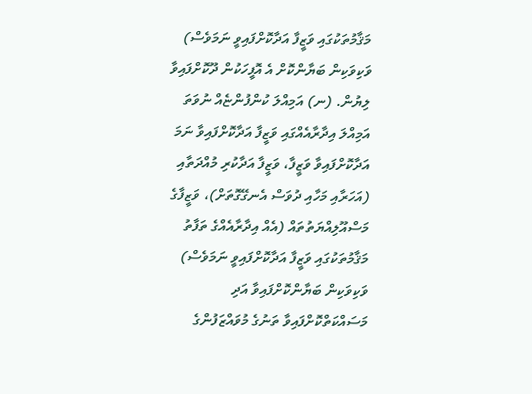މަޤާމުތަކުގައި ވަޒީފާ އަދާކޮށްފައިވީ ނަމަވެސް) ވަކިވަކިން ބަޔާންކޮށް އެ އޮފީހަކުން ދޫކޮށްފައިވާ ލިޔުން. (ނ) އަމިއްލަ ކުންފުންޏެއް ނުވަތަ އަމިއްލަ އިދާރާއެއްގައި ވަޒީފާ އަދާކޮށްފައިވާ ނަމަ އަދާކޮށްފައިވާ ވަޒީފާ، ވަޒީފާ އަދާކުރި މުއްދަތާއި (އަހަރާއި މަހާއި ދުވަސް އެނގޭގޮތަށް)، ވަޒީފާގެ މަސްއޫލިއްޔަތުތައް (އެއް އިދާރާއެއްގެ ތަފާތު މަޤާމުތަކުގައި ވަޒީފާ އަދާކޮށްފައިވީ ނަމަވެސް) ވަކިވަކިން ބަޔާންކޮށްފައިވާ އަދި މަސައްކަތްކޮށްފައިވާ ތަނުގެ މުވައްޒަފުންގެ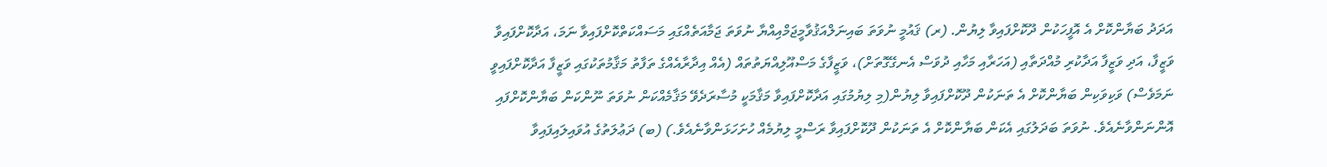އަދަދު ބަޔާންކޮށް އެ އޮފީހަކުން ދޫކޮށްފައިވާ ލިޔުން. (ރ) ޤައުމީ ނުވަތަ ބައިނަލްއަޤުވާމީޖަމްއިއްޔާ ނުވަތަ ޖަމާއަތެއްގައި މަސައްކަތްކޮށްފައިވާ ނަމަ، އަދާކޮށްފައިވާ ވަޒީފާ، އަދި ވަޒީފާ އަދާކުރި މުއްދަތާއި (އަހަރާއި މަހާއި ދުވަސް އެނގޭގޮތަށް)، ވަޒީފާގެ މަސްއޫލިއްޔަތުތައް (އެއް އިދާރާއެއްގެ ތަފާތު މަޤާމުތަކުގައި ވަޒީފާ އަދާކޮށްފައިވީ ނަމަވެސް) ވަކިވަކިން ބަޔާންކޮށް އެ ތަނަކުން ދޫކޮށްފައިވާ ލިޔުން(މި ލިޔުމުގައި އަދާކޮށްފައިވާ މަޤާމަކީ މުސާރަދެވޭ މަޤާމެއްކަން ނުވަތަ ނޫންކަން ބަޔާންކޮށްފައި އޮންނަންވާނެއެވެ. ނުވަތަ ބަދަލުގައި އެކަން ބަޔާންކޮށް އެ ތަނަކުން ދޫކޮށްފައިވާ ރަސްމީ ލިޔުމެއް ހުށަހަޅަންވާނެއެވެ.) (ބ) ދަޢުލަތުގެ އުވައިލައިފައިވާ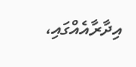އިދާރާއެއްގައި،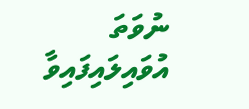ނުވަތަ އުވައިލައިފައިވާ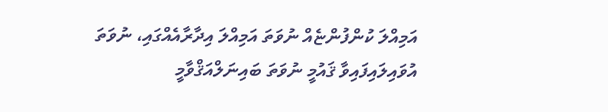އަމިއްލަ ކުންފުންޏެއް ނުވަތަ އަމިއްލަ އިދާރާއެއްގައި، ނުވަތަ އުވައިލައިފައިވާ ޤައުމީ ނުވަތަ ބައިނަލްއަޤްވާމީ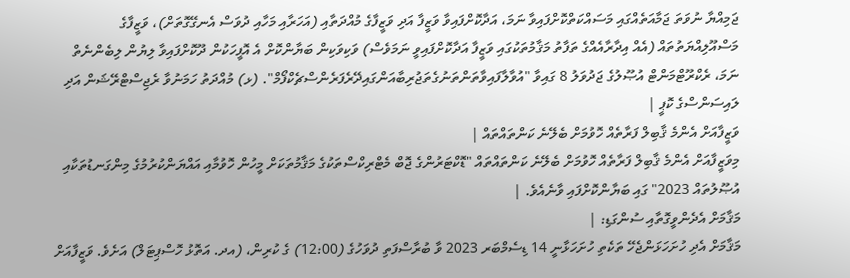ޖަމިއްޔާ ނުވަތަ ޖަމާއަތެއްގައި މަސައްކަތްކޮށްފައިވާ ނަމަ، އަދާކޮށްފައިވާ ވަޒީފާ އަދި ވަޒީފާގެ މުއްދަތާއި (އަހަރާއި މަހާއި ދުވަސް އެނގޭގޮތަށް)، ވަޒީފާގެ މަސްއޫލިއްޔަތުތައް (އެއް އިދާރާއެއްގެ ތަފާތު މަޤާމުތަކުގައި ވަޒީފާ އަދާކޮށްފައިވީ ނަމަވެސް) ވަކިވަކިން ބަޔާންކޮށް އެ އޮފީހަކުން ދޫކޮށްފައިވާ ލިޔުން ލިބެންނެތް ނަމަ، ރެކްރޫޓްމަންޓް އުޞޫލުގެ ޖަދުވަލު 8 ގައިވާ "އުވާލާފައިވާތަންތަނުގެތަޖުރިބާއަންގައިދޭރެފަރެންސްޗެކްފޯމް". (ޅ) މުއްދަތު ހަމަނުވާ ރެޖިސްޓްރޭޝަން އަދި ލައިސަންސްގެ ކޮޕީ |
ވަޒީފާއަށް އެންމެ ޤާބިލް ފަރާތެއް ހޮވުމަށް ބެލޭނެ ކަންތައްތައް |
މިވަޒީފާއަށް އެންމެ ޤާބިލް ފަރާތެއް ހޮވުމަށް ބެލޭނެ ކަންތައްތައް "ޑޮކްޓަރުންގެ ޖޮބް މެޓްރިކްސްތަކުގެ މަޤާމުތަކަށް މީހުން ހޮވުމާއި އައްޔަންކުރުމުގެ މިންގަނޑުތަކާއި އުޞޫލުތައް 2023" ގައި ބަޔާންކޮށްފައި ވާނެއެވެ. |
މަޤާމަށް އެދެންވީގޮތާއި ސުންގަޑި: |
މަޤާމަށް އެދި ހުށަހަޅަންޖެހޭ ތަކެތި ހުށަހަޅާނީ 14 ޑިސެމްބަރ 2023 ވާ ބުރާސްފަތި ދުވަހުގެ (12:00) ގެ ކުރިން، (އދ. އަތޮޅު ހޮސްޕިޓަލް) އަށެވެ. ވަޒީފާއަށް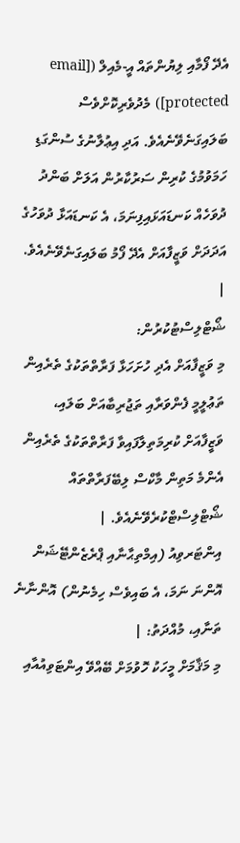އެދޭ ފޯމާއި ލިޔުންތައް އީ-މެއިލް ([email protected]) މެދުވެރިކޮށްވެސް ބަލައިގަނެވޭނެއެވެ. އަދި އިޢުލާނުގެ ސުންގަޑި ހަމަވުމުގެ ކުރިން ސަރުކާރުން އަލަށް ބަންދު ދުވަހެއް ކަނޑައަޅައިފިނަމަ، އެ ކަނޑައަޅާ ދުވަހުގެ އަދަދަށް ވަޒީފާއަށް އެދޭ ފޯމު ބަލައިގަނެވޭނެއެވެ. |
ޝޯޓްލިސްޓުކުރުން:
މި ވަޒީފާއަށް އެދި ހުށަހަޅާ ފަރާތްތަކުގެ ތެރެއިން ތަޢުލީމީ ފެންވަރާއި ތަޖުރިބާއަށް ބަލައި، ވަޒީފާއަށް ކުރިމަތިލާފައިވާ ފަރާތްތަކުގެ ތެރެއިން އެންމެ މަތިން މާކްސް ލިބޭފަރާތްތައް ޝޯޓްލިސްޓްކުރެވޭނެއެވެ. |
އިންޓަރވިއު (އިމްތިޙާނާއި ޕްރެޒެންޓޭޝަން އޮންނަ ނަމަ، އެ ބައިވެސް ހިމެނުން) އޮންނާނެ ތަނާއި، މުއްދަތު: |
މި މަޤާމަށް މީހަކު ހޮވުމަށް ބޭއްވޭ އިންޓަވިއުއާއި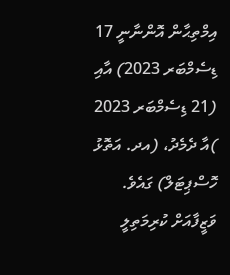އިމްތިޙާން އޮންނާނީ 17 ޑިސެމްބަރ 2023) އާއި (21 ޑިސެމްބަރ 2023 )އާ ދެމެދު، (އދ. އަތޮޅު ހޮސްޕިޓަލް) ގައެވެ.
ވަޒީފާއަށް ކުރިމަތިލީ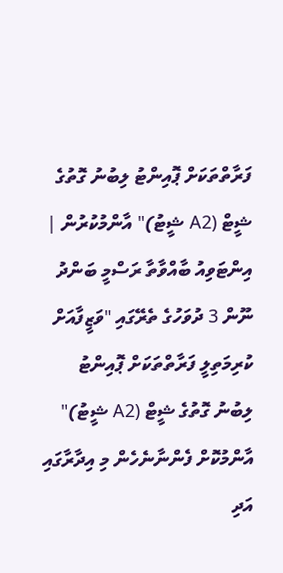ފަރާތްތަކަށް ޕޮއިންޓު ލިބުނު ގޮތުގެ ޝީޓް (A2 ޝީޓު)" އާންމުކުރުން |
އިންޓަވިއު ބާއްވާތާ ރަސްމީ ބަންދު ނޫން 3 ދުވަހުގެ ތެރޭގައި "ވަޒީފާއަށް ކުރިމަތިލީ ފަރާތްތަކަށް ޕޮއިންޓު ލިބުނު ގޮތުގެ ޝީޓް (A2 ޝީޓު)" އާންމުކޮށް ފެންނާނެހެން މި އިދާރާގައި އަދި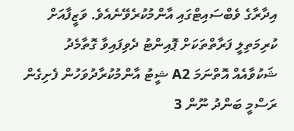އިދާރާގެ ވެބްސައިޓްގައި އާންމުކުރެވޭނެއެވެ. ވަޒީފާއަށް ކުރިމަތިލީ ފަރާތްތަކަށް ޕޮއިންޓު ދެވިފައިވާ ގޮތާމެދު ޝަކުވާއެއް އޮތްނަމަ A2 ޝީޓު އާންމުކުރާދުވަހުން ފެށިގެން ރަސްމީ ބަންދު ނޫން 3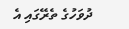ދުވަހުގެ ތެރޭގައި އެ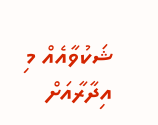ޝަކުވާއެއް މި އިދާރާއަށް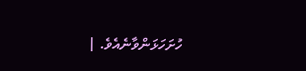ހުށަހަޅަންވާނެއެވެ. |